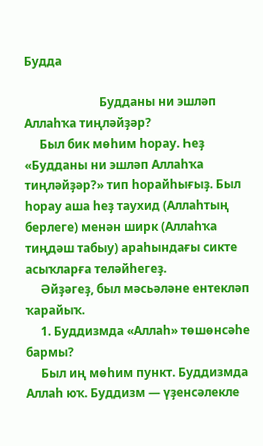Будда

                         Будданы ни эшләп Аллаһҡа тиңләйҙәр?
     Был бик мөһим һорау. Һеҙ «Будданы ни эшләп Аллаһҡа тиңләйҙәр?» тип һорайһығыҙ. Был һорау аша һеҙ таухид (Аллаһтың берлеге) менән ширк (Аллаһҡа тиңдәш табыу) араһындағы сикте асыҡларға теләйһегеҙ.
     Әйҙәгеҙ, был мәсьәләне ентекләп ҡарайыҡ.
     1. Буддизмда «Аллаһ» төшөнсәһе бармы?
     Был иң мөһим пункт. Буддизмда Аллаһ юҡ. Буддизм — үҙенсәлекле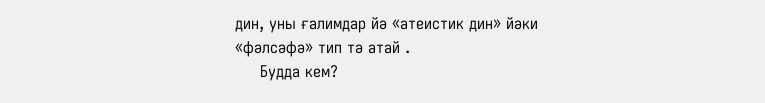дин, уны ғалимдар йә «атеистик дин» йәки «фәлсәфә» тип тә атай .
     Будда кем?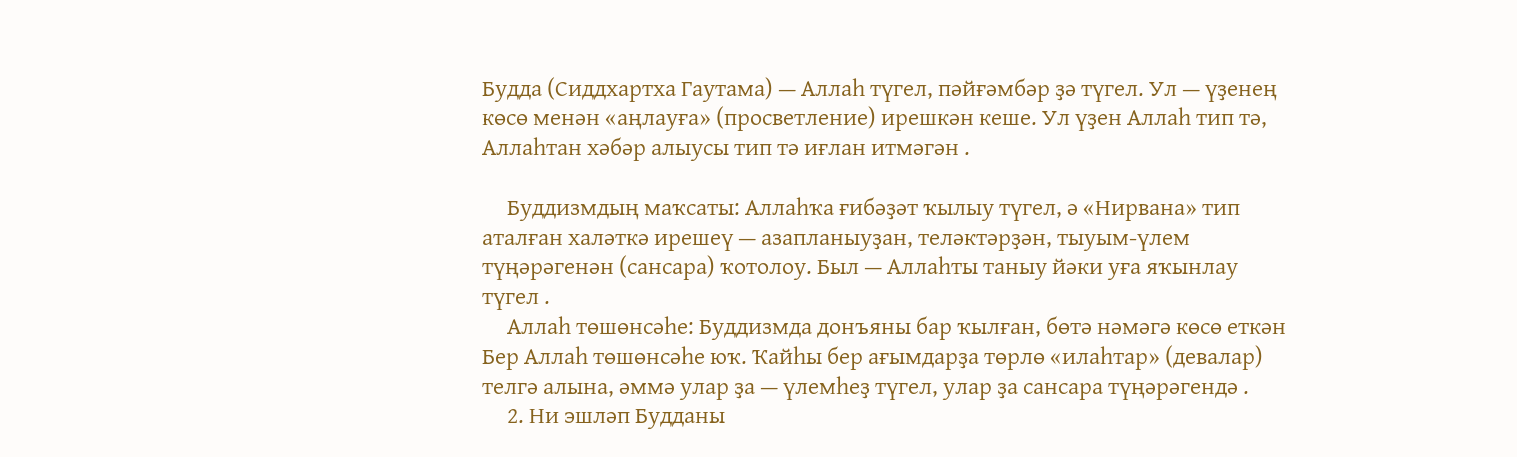Будда (Сиддхартха Гаутама) — Аллаһ түгел, пәйғәмбәр ҙә түгел. Ул — үҙенең көсө менән «аңлауға» (просветление) ирешкән кеше. Ул үҙен Аллаһ тип тә, Аллаһтан хәбәр алыусы тип тә иғлан итмәгән .

     Буддизмдың маҡсаты: Аллаһҡа ғибәҙәт ҡылыу түгел, ә «Нирвана» тип аталған халәткә ирешеү — азапланыуҙан, теләктәрҙән, тыуым-үлем түңәрәгенән (сансара) ҡотолоу. Был — Аллаһты таныу йәки уға яҡынлау түгел .
     Аллаһ төшөнсәһе: Буддизмда донъяны бар ҡылған, бөтә нәмәгә көсө еткән Бер Аллаһ төшөнсәһе юҡ. Ҡайһы бер ағымдарҙа төрлө «илаһтар» (девалар) телгә алына, әммә улар ҙа — үлемһеҙ түгел, улар ҙа сансара түңәрәгендә .
     2. Ни эшләп Будданы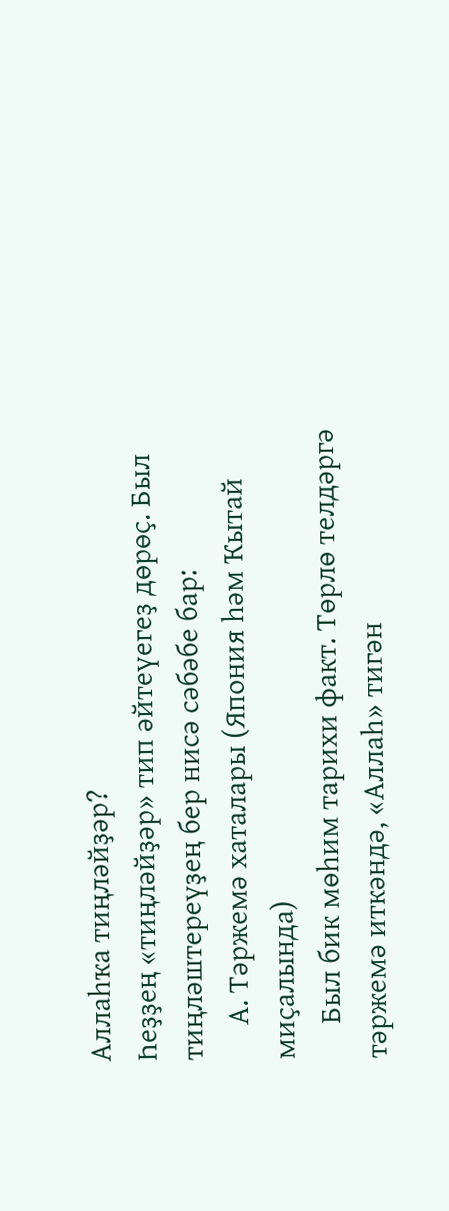Аллаһҡа тиңләйҙәр?
Һеҙҙең «тиңләйҙәр» тип әйтеүегеҙ дөрөҫ. Был тиңләштереүҙең бер нисә сәбәбе бар:
     А. Тәржемә хаталары (Япония һәм Ҡытай миҫалында)
     Был бик мөһим тарихи факт. Төрлө телдәргә тәржемә иткәндә, «Аллаһ» тигән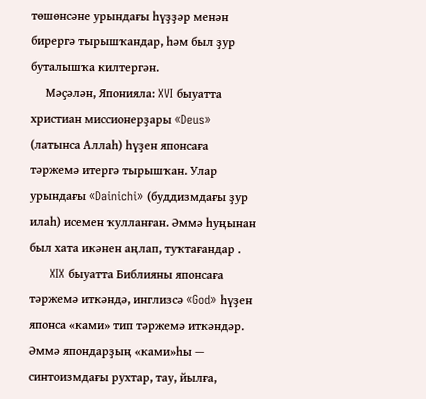төшөнсәне урындағы һүҙҙәр менән бирергә тырышҡандар, һәм был ҙур буталышҡа килтергән.
     Мәҫәлән, Японияла: XVI быуатта христиан миссионерҙары «Deus» (латынса Аллаһ) һүҙен японсаға тәржемә итергә тырышҡан. Улар урындағы «Dainichi» (буддизмдағы ҙур илаһ) исемен ҡулланған. Әммә һуңынан был хата икәнен аңлап, туҡтағандар .
     XIX быуатта Библияны японсаға тәржемә иткәндә, инглизсә «God» һүҙен японса «ками» тип тәржемә иткәндәр. Әммә япондарҙың «ками»һы — синтоизмдағы рухтар, тау, йылға,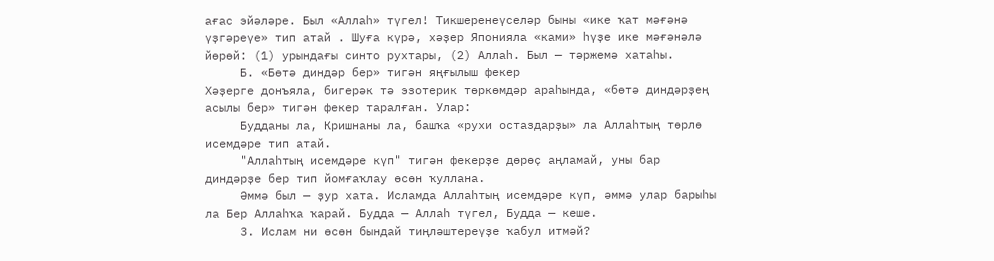ағас эйәләре. Был «Аллаһ» түгел! Тикшеренеүселәр быны «ике ҡат мәғәнә үҙгәреүе» тип атай . Шуға күрә, хәҙер Японияла «ками» һүҙе ике мәғәнәлә йөрөй: (1) урындағы синто рухтары, (2) Аллаһ. Был — тәржемә хатаһы.
     Б. «Бөтә диндәр бер» тигән яңғылыш фекер
Хәҙерге донъяла, бигерәк тә эзотерик төркөмдәр араһында, «бөтә диндәрҙең асылы бер» тигән фекер таралған. Улар:
     Будданы ла, Кришнаны ла, башҡа «рухи остаздарҙы» ла Аллаһтың төрлө исемдәре тип атай.
     "Аллаһтың исемдәре күп" тигән фекерҙе дөрөҫ аңламай, уны бар диндәрҙе бер тип йомғаҡлау өсөн ҡуллана.
     Әммә был — ҙур хата. Исламда Аллаһтың исемдәре күп, әммә улар барыһы ла Бер Аллаһҡа ҡарай. Будда — Аллаһ түгел, Будда — кеше.
     3. Ислам ни өсөн бындай тиңләштереүҙе ҡабул итмәй?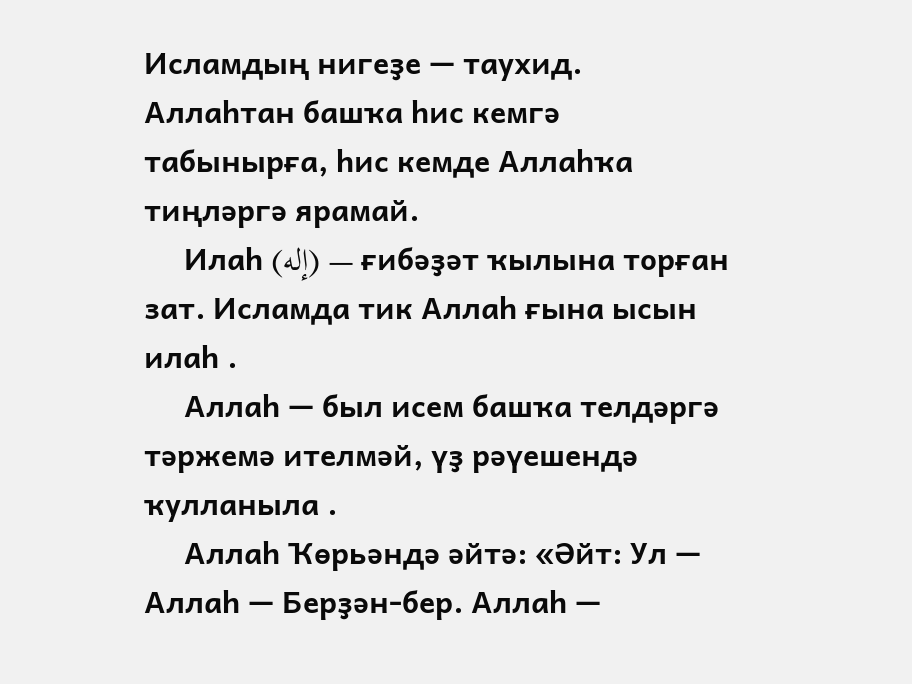Исламдың нигеҙе — таухид. Аллаһтан башҡа һис кемгә табынырға, һис кемде Аллаһҡа тиңләргә ярамай.
     Илаһ (إله) — ғибәҙәт ҡылына торған зат. Исламда тик Аллаһ ғына ысын илаһ .
     Аллаһ — был исем башҡа телдәргә тәржемә ителмәй, үҙ рәүешендә ҡулланыла .
     Аллаһ Ҡөрьәндә әйтә: «Әйт: Ул — Аллаһ — Берҙән-бер. Аллаһ —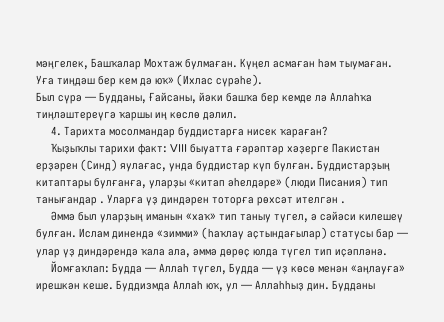мәңгелек, Башҡалар Мохтаж булмаған. Күңел асмаған һәм тыумаған. Уға тиңдәш бер кем дә юҡ» (Ихлас сүрәһе).
Был сүрә — Будданы, Ғайсаны, йәки башҡа бер кемде лә Аллаһҡа тиңләштереүгә ҡаршы иң көслө дәлил.
     4. Тарихта мосолмандар буддистарға нисек ҡараған?
     Ҡыҙыҡлы тарихи факт: VIII быуатта ғәрәптәр хәҙерге Пакистан ерҙәрен (Синд) яулағас, унда буддистар күп булған. Буддистарҙың китаптары булғанға, уларҙы «китап әһелдәре» (люди Писания) тип танығандар . Уларға үҙ диндәрен тоторға рөхсәт ителгән .
     Әммә был уларҙың иманын «хаҡ» тип таныу түгел, ә сәйәси килешеү булған. Ислам динендә «зимми» (һаҡлау аҫтындағылар) статусы бар — улар үҙ диндәрендә ҡала ала, әммә дөрөҫ юлда түгел тип иҫәпләнә.
     Йомғаҡлап: Будда — Аллаһ түгел, Будда — үҙ көсө менән «аңлауға» ирешкән кеше. Буддизмда Аллаһ юҡ, ул — Аллаһһыҙ дин. Будданы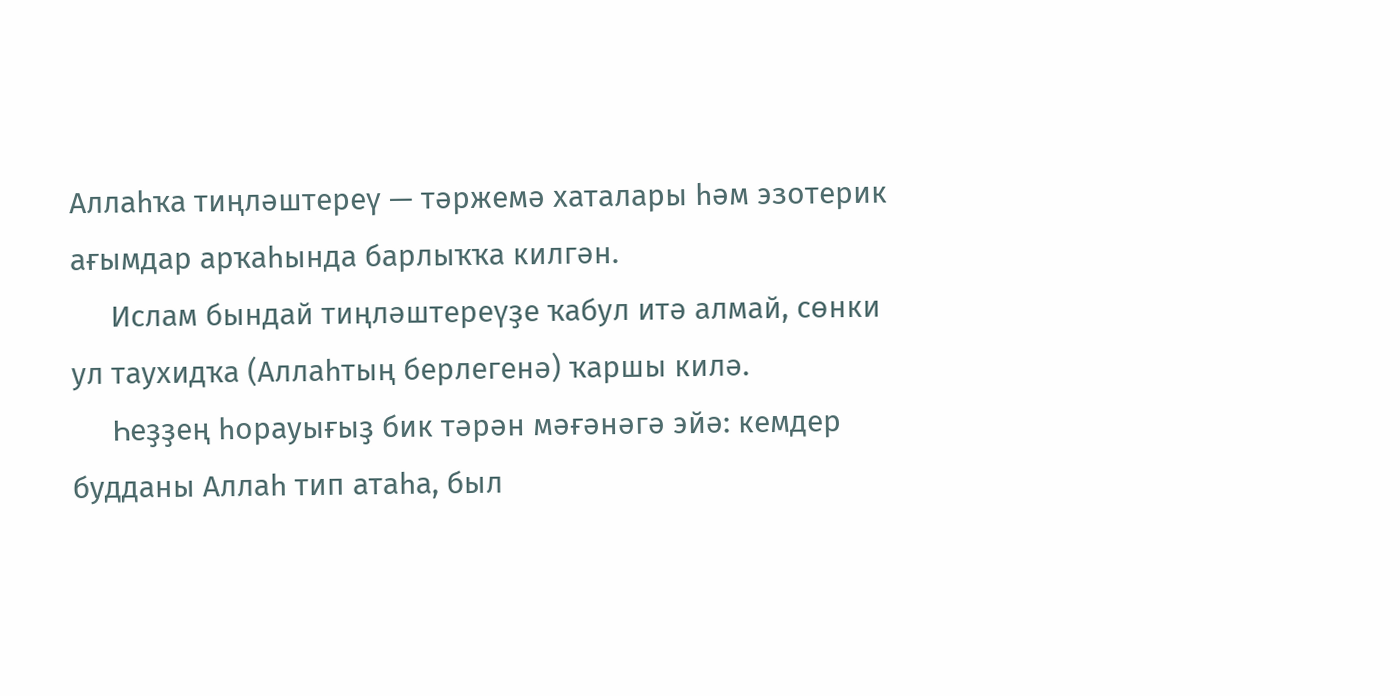Аллаһҡа тиңләштереү — тәржемә хаталары һәм эзотерик ағымдар арҡаһында барлыҡҡа килгән.
     Ислам бындай тиңләштереүҙе ҡабул итә алмай, сөнки ул таухидҡа (Аллаһтың берлегенә) ҡаршы килә.
     Һеҙҙең һорауығыҙ бик тәрән мәғәнәгә эйә: кемдер будданы Аллаһ тип атаһа, был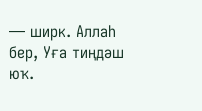— ширк. Аллаһ бер, Уға тиңдәш юҡ.